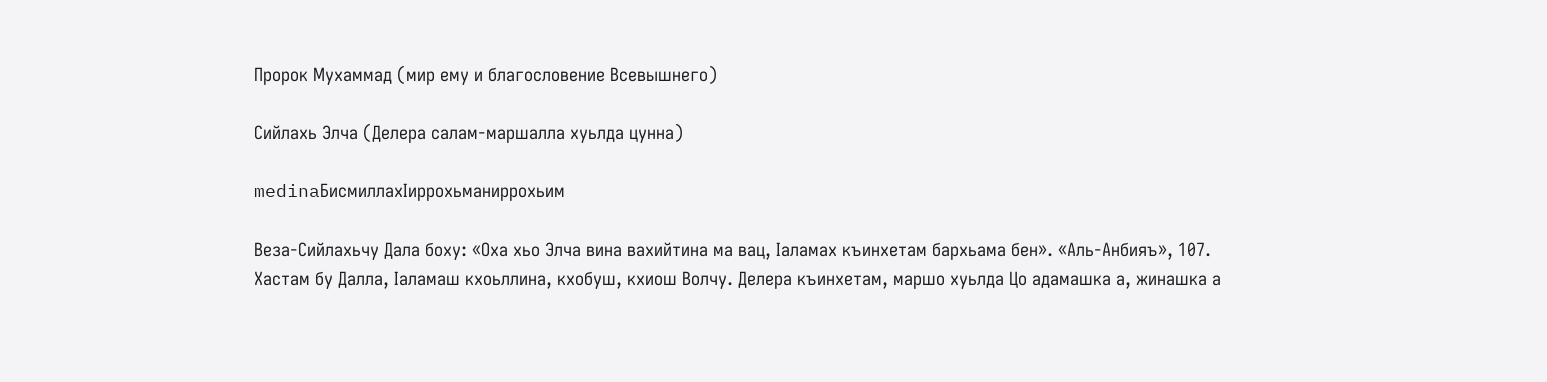Пророк Мухаммад (мир ему и благословение Всевышнего)

Сийлахь Элча (Делера салам-маршалла хуьлда цунна)

medinaБисмиллахIиррохьманиррохьим

Веза-Сийлахьчу Дала боху: «Оха хьо Элча вина вахийтина ма вац, Iаламах къинхетам бархьама бен». «Аль-Анбияъ», 107.
Хастам бу Далла, Iаламаш кхоьллина, кхобуш, кхиош Волчу. Делера къинхетам, маршо хуьлда Цо адамашка а, жинашка а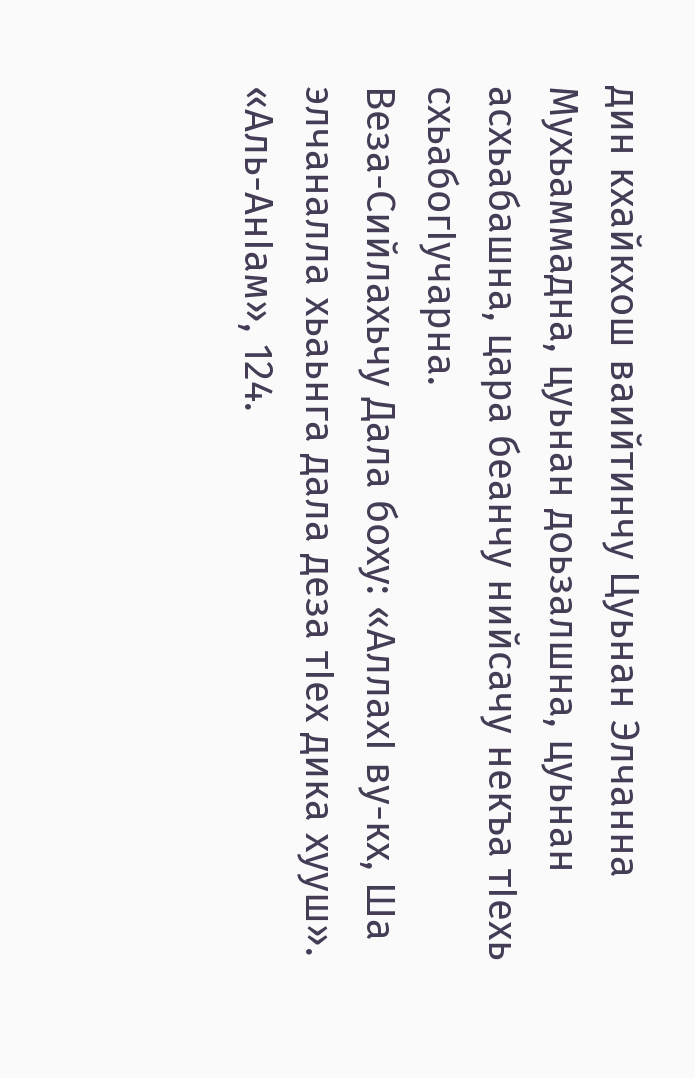дин кхайкхош ваийтинчу Цуьнан Элчанна Мухьаммадна, цуьнан доьзалшна, цуьнан асхьабашна, цара беанчу нийсачу некъа тIехь схьабогIучарна.
Веза-Сийлахьчу Дала боху: «АллахI ву-кх, Ша элчаналла хьаьнга дала деза тIех дика хууш». «Аль-АнIам», 124.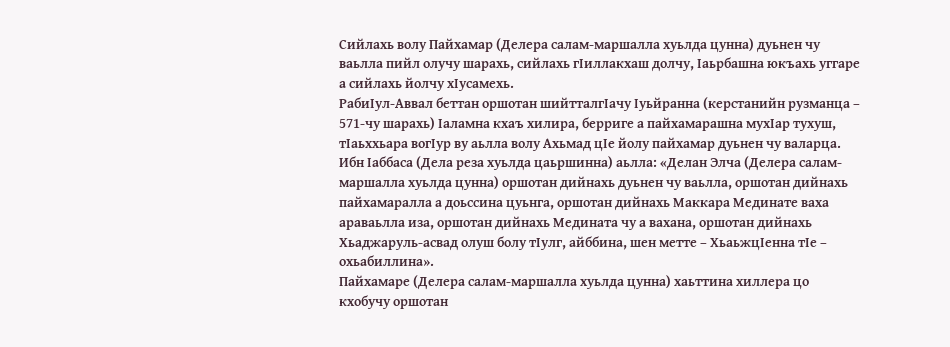Сийлахь волу Пайхамар (Делера салам-маршалла хуьлда цунна) дуьнен чу ваьлла пийл олучу шарахь, сийлахь гIиллакхаш долчу, Iаьрбашна юкъахь уггаре а сийлахь йолчу хIусамехь.
РабиIул-Аввал беттан оршотан шийтталгIачу Iуьйранна (керстанийн рузманца – 571-чу шарахь) Iаламна кхаъ хилира, берриге а пайхамарашна мухIар тухуш, тIаьххьара вогIур ву аьлла волу Ахьмад цIе йолу пайхамар дуьнен чу валарца.
Ибн Iаббаса (Дела реза хуьлда цаьршинна) аьлла: «Делан Элча (Делера салам-маршалла хуьлда цунна) оршотан дийнахь дуьнен чу ваьлла, оршотан дийнахь пайхамаралла а доьссина цуьнга, оршотан дийнахь Маккара Мединате ваха араваьлла иза, оршотан дийнахь Медината чу а вахана, оршотан дийнахь Хьаджаруль-асвад олуш болу тIулг, айббина, шен метте – ХьаьжцIенна тIе – охьабиллина».
Пайхамаре (Делера салам-маршалла хуьлда цунна) хаьттина хиллера цо кхобучу оршотан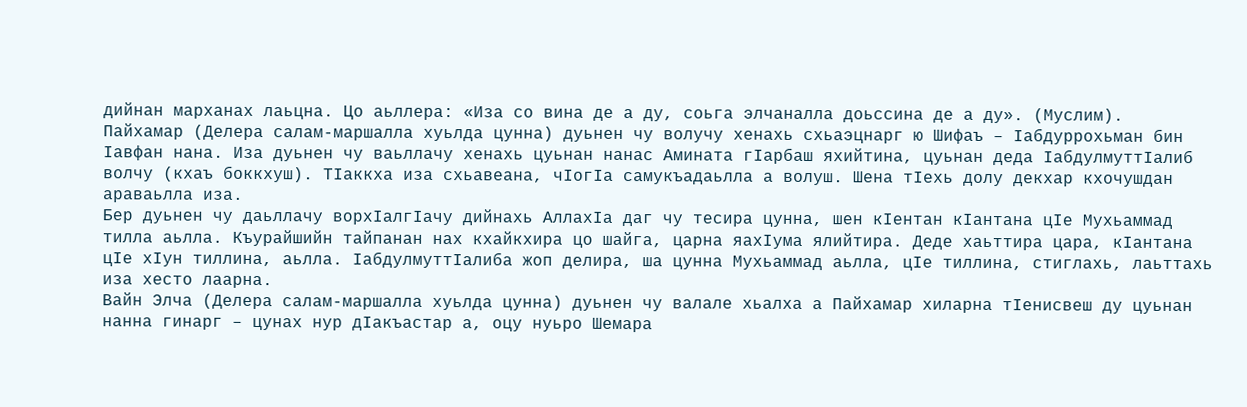дийнан марханах лаьцна. Цо аьллера: «Иза со вина де а ду, соьга элчаналла доьссина де а ду». (Муслим).
Пайхамар (Делера салам-маршалла хуьлда цунна) дуьнен чу волучу хенахь схьаэцнарг ю Шифаъ – Iабдуррохьман бин Iавфан нана. Иза дуьнен чу ваьллачу хенахь цуьнан нанас Амината гIарбаш яхийтина, цуьнан деда IабдулмуттIалиб волчу (кхаъ боккхуш). ТIаккха иза схьавеана, чIогIа самукъадаьлла а волуш. Шена тIехь долу декхар кхочушдан араваьлла иза.
Бер дуьнен чу даьллачу ворхIалгIачу дийнахь АллахIа даг чу тесира цунна, шен кIентан кIантана цIе Мухьаммад тилла аьлла. Къурайшийн тайпанан нах кхайкхира цо шайга, царна яахIума ялийтира. Деде хаьттира цара, кIантана цIе хIун тиллина, аьлла. IабдулмуттIалиба жоп делира, ша цунна Мухьаммад аьлла, цIе тиллина, стиглахь, лаьттахь иза хесто лаарна.
Вайн Элча (Делера салам-маршалла хуьлда цунна) дуьнен чу валале хьалха а Пайхамар хиларна тIенисвеш ду цуьнан нанна гинарг – цунах нур дIакъастар а, оцу нуьро Шемара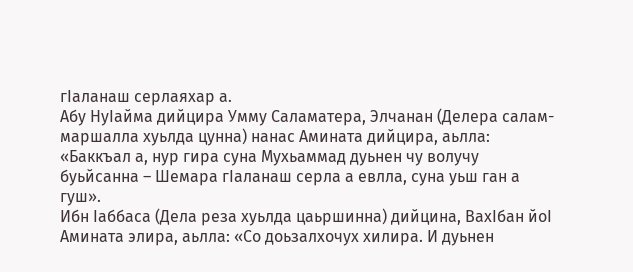гIаланаш серлаяхар а.
Абу НуIайма дийцира Умму Саламатера, Элчанан (Делера салам-маршалла хуьлда цунна) нанас Амината дийцира, аьлла: «Баккъал а, нур гира суна Мухьаммад дуьнен чу волучу буьйсанна – Шемара гIаланаш серла а евлла, суна уьш ган а гуш».
Ибн Iаббаса (Дела реза хуьлда цаьршинна) дийцина, ВахIбан йоI Амината элира, аьлла: «Со доьзалхочух хилира. И дуьнен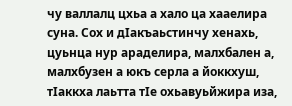чу валлалц цхьа а хало ца хааелира суна. Сох и дIакъаьстинчу хенахь, цуьнца нур араделира, малхбален а, малхбузен а юкъ серла а йоккхуш, тIаккха лаьтта тIе охьавуьйжира иза,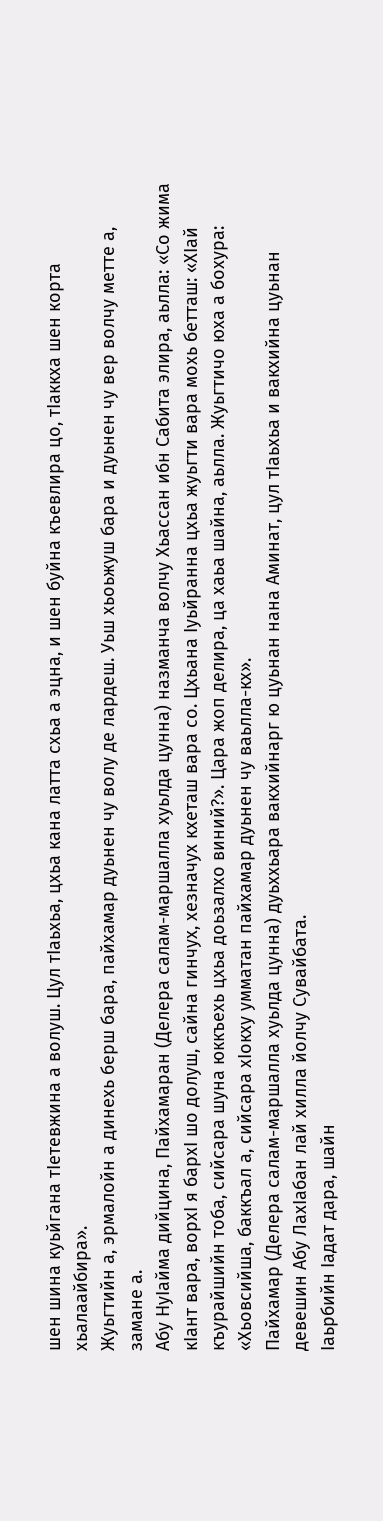шен шина куьйгана тIетевжина а волуш. Цул тIаьхьа, цхьа кана латта схьа а эцна, и шен буйна къевлира цо, тIаккха шен корта хьалаайбира».
Жуьгтийн а, эрмалойн а динехь берш бара, пайхамар дуьнен чу волу де лардеш. Уьш хьоьжуш бара и дуьнен чу вер волчу метте а, замане а.
Абу НуIайма дийцина, Пайхамаран (Делера салам-маршалла хуьлда цунна) назманча волчу Хьассан ибн Сабита элира, аьлла: «Со жима кIант вара, ворхI я бархI шо долуш, сайна гинчух, хезначух кхеташ вара со. Цхьана Iуьйранна цхьа жуьгти вара мохь бетташ: «ХIай къурайшийн тоба, сийсара шуна юккъехь цхьа доьзалхо виний?». Цара жоп делира, ца хаьа шайна, аьлла. Жуьгтичо юха а бохура: «Хьовсийша, баккъал а, сийсара хIокху умматан пайхамар дуьнен чу ваьлла-кх».
Пайхамар (Делера салам-маршалла хуьлда цунна) дуьххьара вакхийнарг ю цуьнан нана Аминат, цул тIаьхьа и вакхийна цуьнан девешин Абу ЛахIабан лай хилла йолчу Сувайбата.
Iаьрбийн Iадат дара, шайн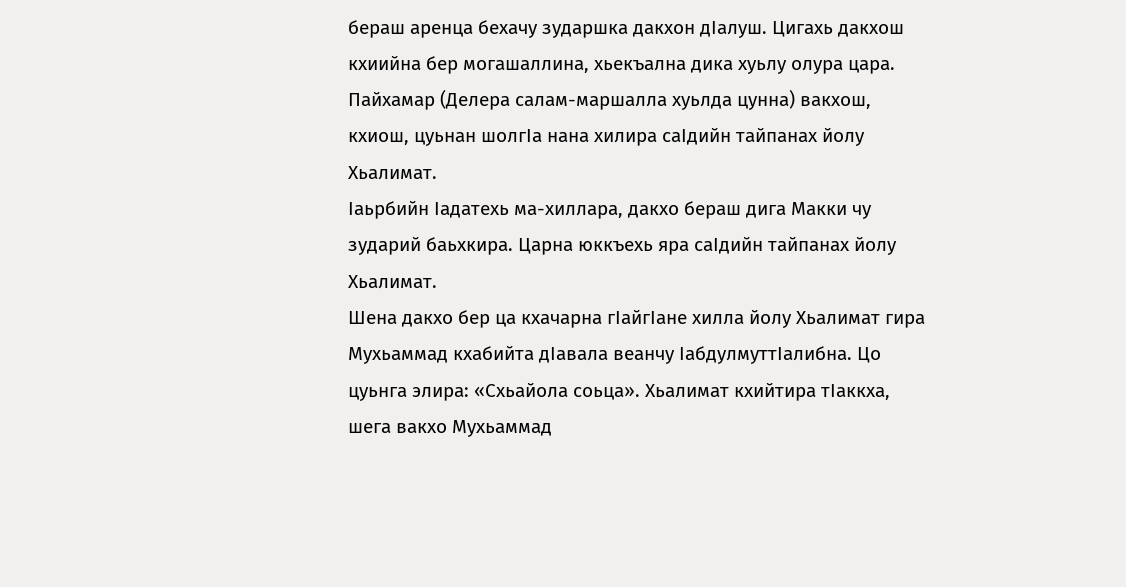бераш аренца бехачу зударшка дакхон дIалуш. Цигахь дакхош кхиийна бер могашаллина, хьекъална дика хуьлу олура цара. Пайхамар (Делера салам-маршалла хуьлда цунна) вакхош, кхиош, цуьнан шолгIа нана хилира саIдийн тайпанах йолу Хьалимат.
Iаьрбийн Iадатехь ма-хиллара, дакхо бераш дига Макки чу зударий баьхкира. Царна юккъехь яра саIдийн тайпанах йолу Хьалимат.
Шена дакхо бер ца кхачарна гIайгIане хилла йолу Хьалимат гира Мухьаммад кхабийта дIавала веанчу IабдулмуттIалибна. Цо цуьнга элира: «Схьайола соьца». Хьалимат кхийтира тIаккха, шега вакхо Мухьаммад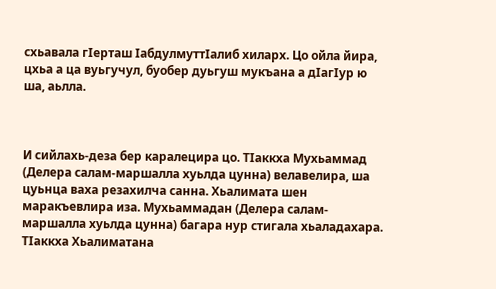схьавала гIерташ IабдулмуттIалиб хиларх. Цо ойла йира, цхьа а ца вуьгучул, буобер дуьгуш мукъана а дIагIур ю ша, аьлла.



И сийлахь-деза бер каралецира цо. ТIаккха Мухьаммад (Делера салам-маршалла хуьлда цунна) велавелира, ша цуьнца ваха резахилча санна. Хьалимата шен маракъевлира иза. Мухьаммадан (Делера салам-маршалла хуьлда цунна) багара нур стигала хьаладахара. ТIаккха Хьалиматана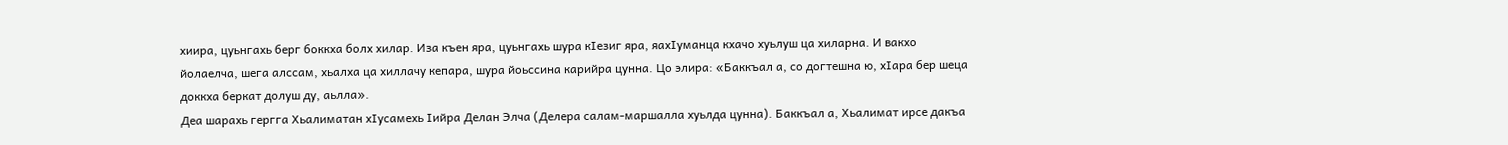хиира, цуьнгахь берг боккха болх хилар. Иза къен яра, цуьнгахь шура кIезиг яра, яахIуманца кхачо хуьлуш ца хиларна. И вакхо йолаелча, шега алссам, хьалха ца хиллачу кепара, шура йоьссина карийра цунна. Цо элира: «Баккъал а, со догтешна ю, хIара бер шеца доккха беркат долуш ду, аьлла».
Деа шарахь гергга Хьалиматан хIусамехь Iийра Делан Элча (Делера салам-маршалла хуьлда цунна). Баккъал а, Хьалимат ирсе дакъа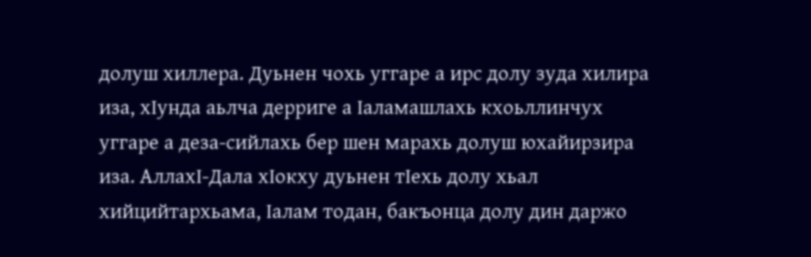долуш хиллера. Дуьнен чохь уггаре а ирс долу зуда хилира иза, хIунда аьлча дерриге а Iаламашлахь кхоьллинчух уггаре а деза-сийлахь бер шен марахь долуш юхайирзира иза. АллахI-Дала хIокху дуьнен тIехь долу хьал хийцийтархьама, Iалам тодан, бакъонца долу дин даржо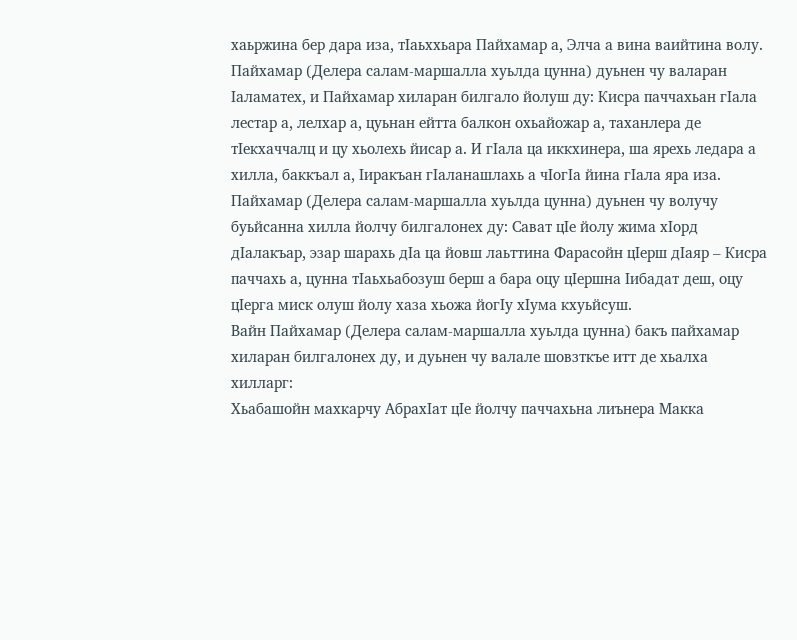хаьржина бер дара иза, тIаьххьара Пайхамар а, Элча а вина ваийтина волу.
Пайхамар (Делера салам-маршалла хуьлда цунна) дуьнен чу валаран Iаламатех, и Пайхамар хиларан билгало йолуш ду: Кисра паччахьан гIала лестар а, лелхар а, цуьнан ейтта балкон охьайожар а, таханлера де тIекхаччалц и цу хьолехь йисар а. И гIала ца иккхинера, ша ярехь ледара а хилла, баккъал а, Iиракъан гIаланашлахь а чIогIа йина гIала яра иза.
Пайхамар (Делера салам-маршалла хуьлда цунна) дуьнен чу волучу буьйсанна хилла йолчу билгалонех ду: Сават цIе йолу жима хIорд дIалакъар, эзар шарахь дIа ца йовш лаьттина Фарасойн цIерш дIаяр – Кисра паччахь а, цунна тIаьхьабозуш берш а бара оцу цIершна Iибадат деш, оцу цIерга миск олуш йолу хаза хьожа йогIу хIума кхуьйсуш.
Вайн Пайхамар (Делера салам-маршалла хуьлда цунна) бакъ пайхамар хиларан билгалонех ду, и дуьнен чу валале шовзткъе итт де хьалха хилларг:
Хьабашойн махкарчу АбрахIат цIе йолчу паччахьна лиънера Макка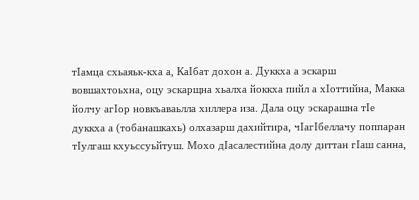тIамца схьаяьк-кха а, КаIбат дохон а. Дуккха а эскарш вовшахтоьхна, оцу эскарщна хьалха йоккха пийл а хIоттийна, Макка йолчу агIор новкъаваьлла хиллера иза. Дала оцу эскарашна тIе дуккха а (тобанашкахь) олхазарш дахийтира, чIагIбеллачу поппаран тIулгаш кхуьссуьйтуш. Мохо дIасалестийна долу диттан гIаш санна,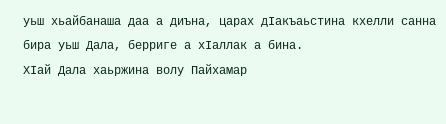уьш хьайбанаша даа а диъна, царах дIакъаьстина кхелли санна бира уьш Дала, берриге а хIаллак а бина.
ХIай Дала хаьржина волу Пайхамар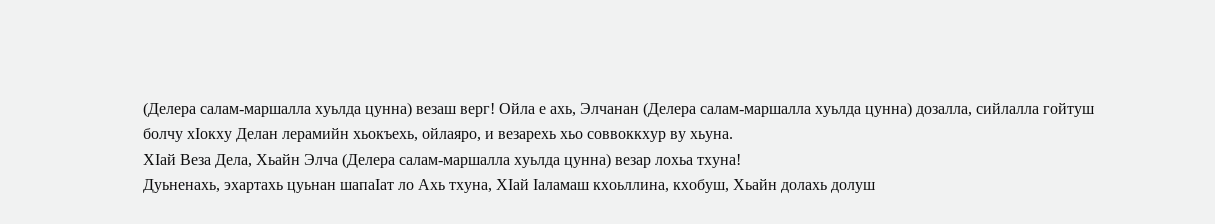(Делера салам-маршалла хуьлда цунна) везаш верг! Ойла е ахь, Элчанан (Делера салам-маршалла хуьлда цунна) дозалла, сийлалла гойтуш болчу хIокху Делан лерамийн хьокъехь, ойлаяро, и везарехь хьо соввоккхур ву хьуна.
ХIай Веза Дела, Хьайн Элча (Делера салам-маршалла хуьлда цунна) везар лохьа тхуна!
Дуьненахь, эхартахь цуьнан шапаIат ло Ахь тхуна, ХIай Iаламаш кхоьллина, кхобуш, Хьайн долахь долуш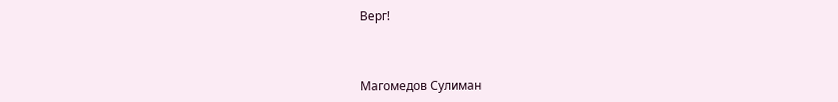Верг!



Магомедов Сулиман